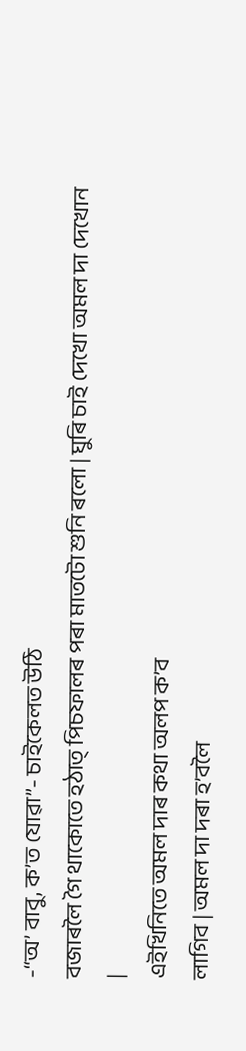-“অ’ বাবু, ক’ত যোৱা”- চাইকেলত উঠি
বজাৰলৈ গৈ থাকোতে হঠাত্ পিচফালৰ পৰা মাতটো শুনি ৰলো | ঘুৰি চাই দেখো অমল দা দেখোন
|
এইখিনিতে অমল দাৰ কথা অলপ ক’ব
লাগিব | অমল দা দৰা হ’বলৈ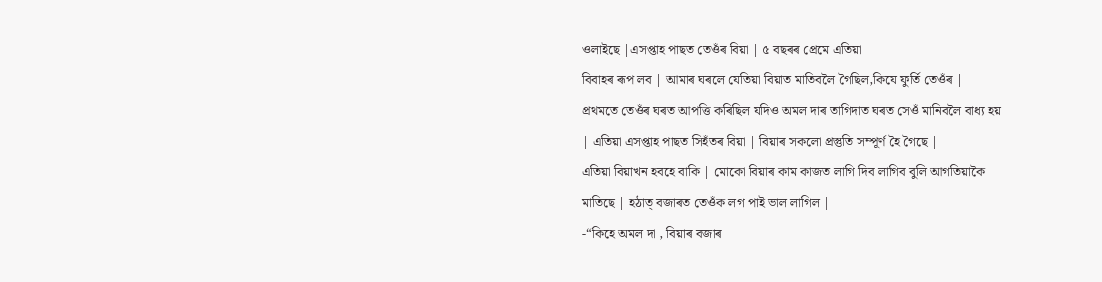ওলাইছে |এসপ্তাহ পাছত তেওঁৰ বিয়া | ৫ বছৰৰ প্ৰেমে এতিয়া
বিবাহৰ ৰূপ লব | আমাৰ ঘৰলে যেতিয়া বিয়াত মাতিবলৈ গৈছিল,কিযে ফুৰ্তি তেওঁৰ |
প্ৰথমতে তেওঁৰ ঘৰত আপত্তি কৰিছিল যদিও অমল দাৰ তাগিদাত ঘৰত সেওঁ মানিবলৈ বাধ্য হয়
| এতিয়া এসপ্তাহ পাছত সিহঁতৰ বিয়া | বিয়াৰ সকলো প্ৰস্তুতি সম্পূৰ্ণ হৈ গৈছে |
এতিয়া বিয়াখন হবহে বাকি | মোকো বিয়াৰ কাম কাজত লাগি দিব লাগিব বুলি আগতিয়াকৈ
মাতিছে | হঠাত্ বজাৰত তেওঁক লগ পাই ভাল লাগিল |
-“কিহে অমল দা , বিয়াৰ বজাৰ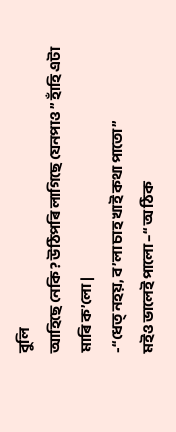বুলি
আহিছে নেকি ? উঠিপৰি লাগিছে যেনপাও ” হাঁহি এটা মাৰি ক’লো |
-“ধেত্ নহয়, ব’লা চাহ খাই কথা পাতো”
মইও ভালেই পালো –“ অ ঠিক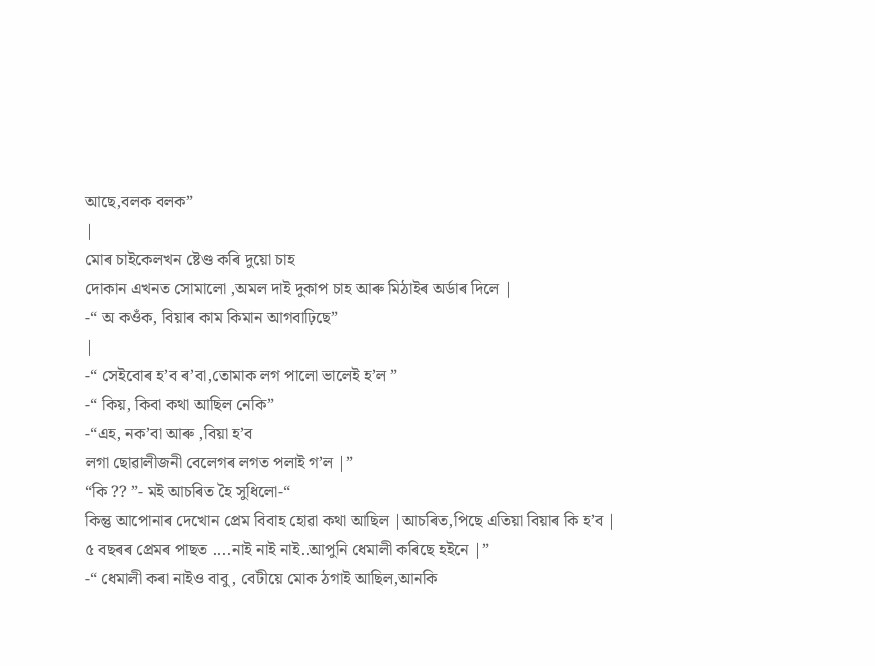আছে,বলক বলক”
|
মোৰ চাইকেলখন ষ্টেণ্ড কৰি দুয়ো চাহ
দোকান এখনত সোমালো ,অমল দাই দুকাপ চাহ আৰু মিঠাইৰ অৰ্ডাৰ দিলে |
-“ অ কওঁক, বিয়াৰ কাম কিমান আগবাঢ়িছে”
|
-“ সেইবোৰ হ’ব ৰ’বা,তোমাক লগ পালো ভালেই হ’ল ”
-“ কিয়, কিবা কথা আছিল নেকি”
-“এহ, নক’বা আৰু ,বিয়া হ’ব
লগা ছোৱালীজনী বেলেগৰ লগত পলাই গ’ল |”
“কি ?? ”- মই আচৰিত হৈ সুধিলো-“
কিন্তু আপোনাৰ দেখোন প্ৰেম বিবাহ হোৱা কথা আছিল |আচৰিত,পিছে এতিয়া বিয়াৰ কি হ’ব |
৫ বছৰৰ প্ৰেমৰ পাছত ....নাই নাই নাই..আপুনি ধেমালী কৰিছে হইনে |”
-“ ধেমালী কৰা নাইও বাবু, বেটীয়ে মোক ঠগাই আছিল,আনকি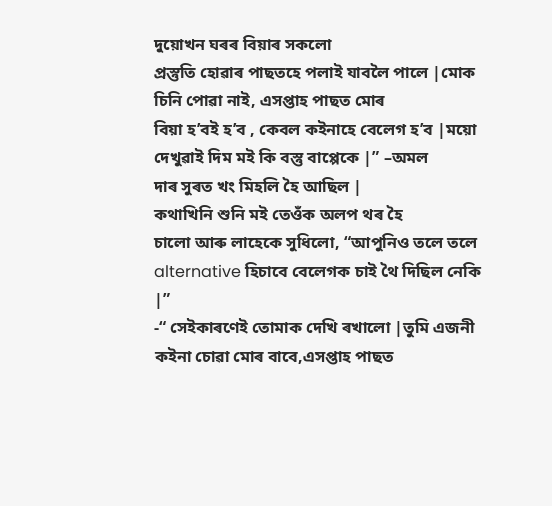দুয়োখন ঘৰৰ বিয়াৰ সকলো
প্ৰস্তুতি হোৱাৰ পাছতহে পলাই যাবলৈ পালে |মোক চিনি পোৱা নাই, এসপ্তাহ পাছত মোৰ
বিয়া হ’বই হ’ব , কেবল কইনাহে বেলেগ হ’ব |ময়ো দেখুৱাই দিম মই কি বস্তু বাপ্পেকে |” –অমল
দাৰ সুৰত খং মিহলি হৈ আছিল |
কথাখিনি শুনি মই তেওঁক অলপ থৰ হৈ
চালো আৰু লাহেকে সুধিলো, “আপুনিও তলে তলে alternative হিচাবে বেলেগক চাই থৈ দিছিল নেকি |”
-“ সেইকাৰণেই তোমাক দেখি ৰখালো |তুমি এজনী কইনা চোৱা মোৰ বাবে,এসপ্তাহ পাছত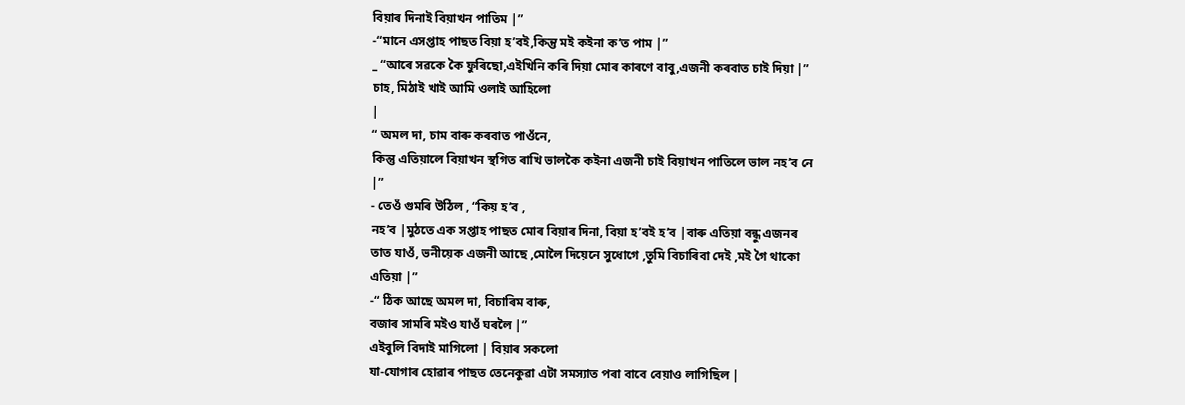বিয়াৰ দিনাই বিয়াখন পাতিম |”
-“মানে এসপ্তাহ পাছত বিয়া হ’বই,কিন্তু মই কইনা ক’ত পাম |”
_ “আৰে সৱকে কৈ ফুৰিছো,এইখিনি কৰি দিয়া মোৰ কাৰণে বাবু,এজনী কৰবাত চাই দিয়া |”
চাহ, মিঠাই খাই আমি ওলাই আহিলো
|
“ অমল দা, চাম বাৰু কৰবাত পাওঁনে,
কিন্তু এতিয়ালে বিয়াখন স্থগিত ৰাখি ভালকৈ কইনা এজনী চাই বিয়াখন পাতিলে ভাল নহ’ব নে
|”
- তেওঁ গুমৰি উঠিল , “কিয় হ’ব ,
নহ’ব |মুঠতে এক সপ্তাহ পাছত মোৰ বিয়াৰ দিনা, বিয়া হ’বই হ’ব |বাৰু এতিয়া বন্ধু এজনৰ
তাত যাওঁ, ভনীয়েক এজনী আছে ,মোলৈ দিয়েনে সুধোগে ,তুমি বিচাৰিবা দেই ,মই গৈ থাকো
এতিয়া |”
-“ ঠিক আছে অমল দা, বিচাৰিম বাৰু,
বজাৰ সামৰি মইও যাওঁ ঘৰলৈ |”
এইবুলি বিদাই মাগিলো | বিয়াৰ সকলো
যা-যোগাৰ হোৱাৰ পাছত তেনেকুৱা এটা সমস্যাত পৰা বাবে বেয়াও লাগিছিল |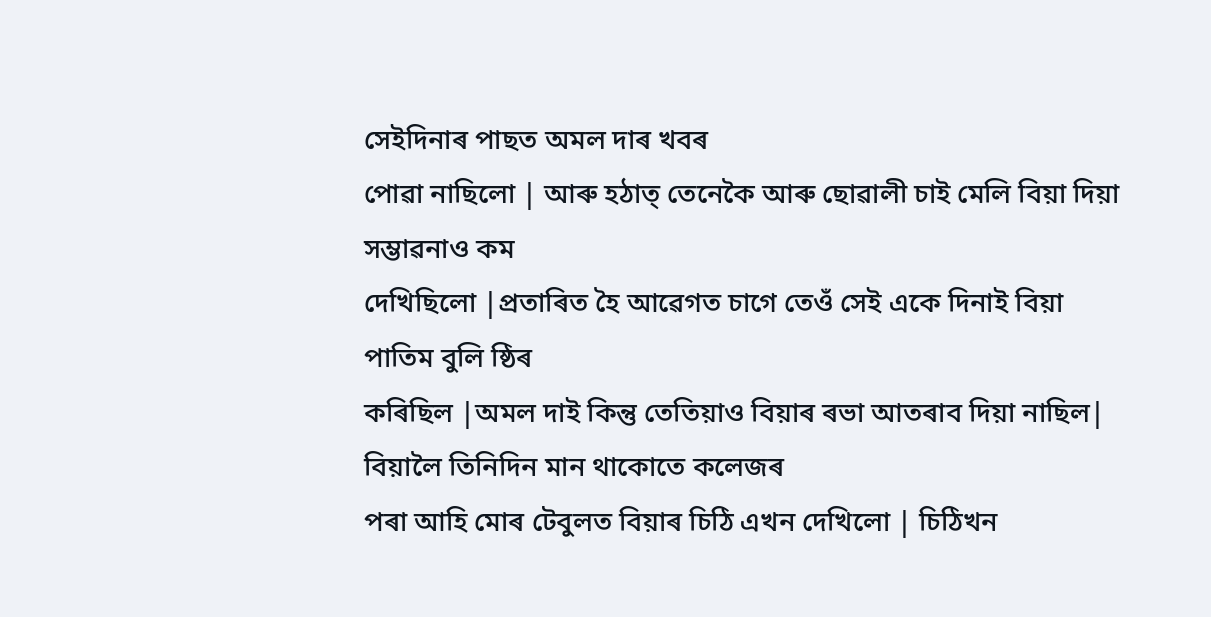সেইদিনাৰ পাছত অমল দাৰ খবৰ
পোৱা নাছিলো | আৰু হঠাত্ তেনেকৈ আৰু ছোৱালী চাই মেলি বিয়া দিয়া সম্ভাৱনাও কম
দেখিছিলো |প্ৰতাৰিত হৈ আৱেগত চাগে তেওঁ সেই একে দিনাই বিয়া পাতিম বুলি ষ্ঠিৰ
কৰিছিল |অমল দাই কিন্তু তেতিয়াও বিয়াৰ ৰভা আতৰাব দিয়া নাছিল|
বিয়ালৈ তিনিদিন মান থাকোতে কলেজৰ
পৰা আহি মোৰ টেবুলত বিয়াৰ চিঠি এখন দেখিলো | চিঠিখন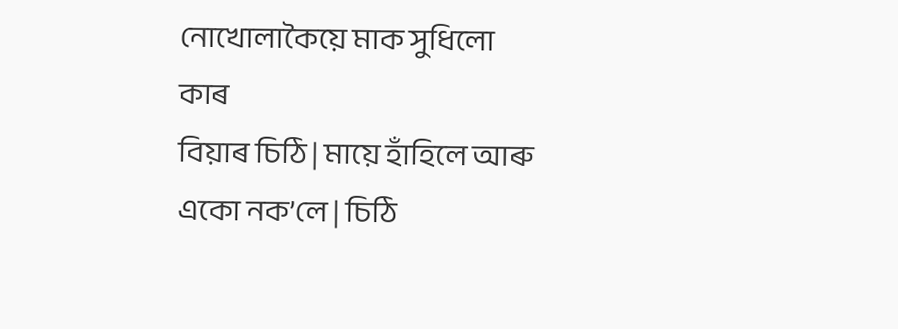নোখোলাকৈয়ে মাক সুধিলো কাৰ
বিয়াৰ চিঠি | মায়ে হাঁহিলে আৰু একো নক’লে | চিঠি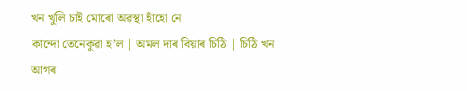খন খুলি চাই মোৰো অৱস্থা হাঁহো নে
কান্দো তেনেকুৱা হ’ল | অমল দাৰ বিয়াৰ চিঠি | চিঠি খন আগৰ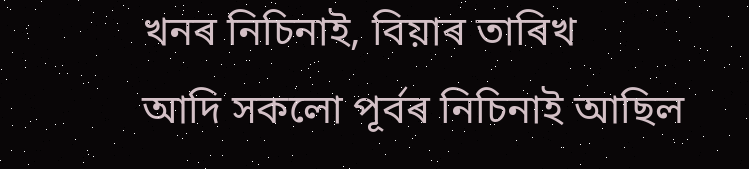খনৰ নিচিনাই, বিয়াৰ তাৰিখ
আদি সকলো পূৰ্বৰ নিচিনাই আছিল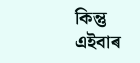কিন্তু
এইবাৰ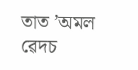তাত ’অমল ৱেদচ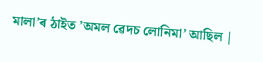মালা’ৰ ঠাইত ’অমল ৱেদচ লোনিমা’ আছিল |